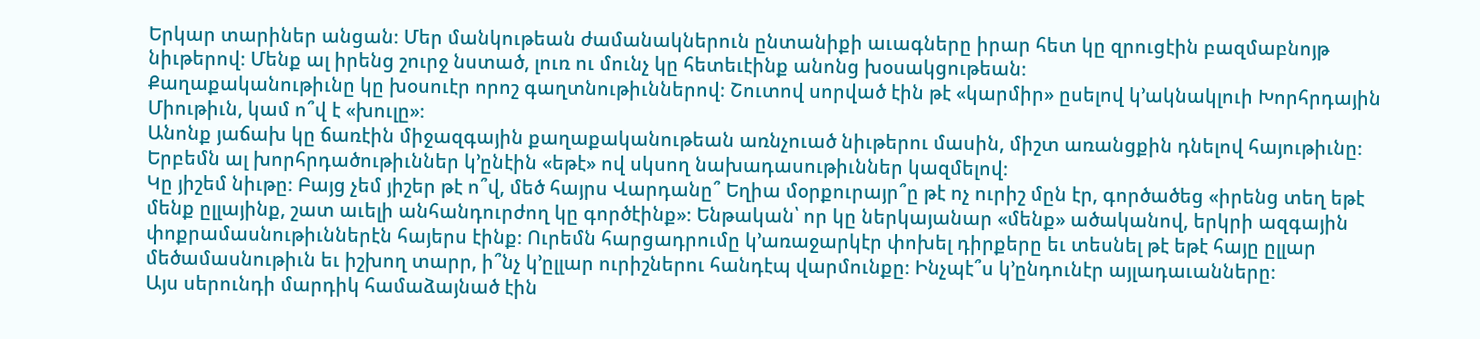Երկար տարիներ անցան։ Մեր մանկութեան ժամանակներուն ընտանիքի աւագները իրար հետ կը զրուցէին բազմաբնոյթ նիւթերով։ Մենք ալ իրենց շուրջ նստած, լուռ ու մունչ կը հետեւէինք անոնց խօսակցութեան։
Քաղաքականութիւնը կը խօսուէր որոշ գաղտնութիւններով։ Շուտով սորված էին թէ «կարմիր» ըսելով կ՚ակնակլուի Խորհրդային Միութիւն, կամ ո՞վ է «խուլը»։
Անոնք յաճախ կը ճառէին միջազգային քաղաքականութեան առնչուած նիւթերու մասին, միշտ առանցքին դնելով հայութիւնը։
Երբեմն ալ խորհրդածութիւններ կ՚ընէին «եթէ» ով սկսող նախադասութիւններ կազմելով։
Կը յիշեմ նիւթը։ Բայց չեմ յիշեր թէ ո՞վ, մեծ հայրս Վարդանը՞ Եղիա մօրքուրայր՞ը թէ ոչ ուրիշ մըն էր, գործածեց «իրենց տեղ եթէ մենք ըլլայինք, շատ աւելի անհանդուրժող կը գործէինք»։ Ենթական՝ որ կը ներկայանար «մենք» ածականով, երկրի ազգային փոքրամասնութիւններէն հայերս էինք։ Ուրեմն հարցադրումը կ՚առաջարկէր փոխել դիրքերը եւ տեսնել թէ եթէ հայը ըլլար մեծամասնութիւն եւ իշխող տարր, ի՞նչ կ՚ըլլար ուրիշներու հանդէպ վարմունքը։ Ինչպէ՞ս կ՚ընդունէր այլադաւանները։
Այս սերունդի մարդիկ համաձայնած էին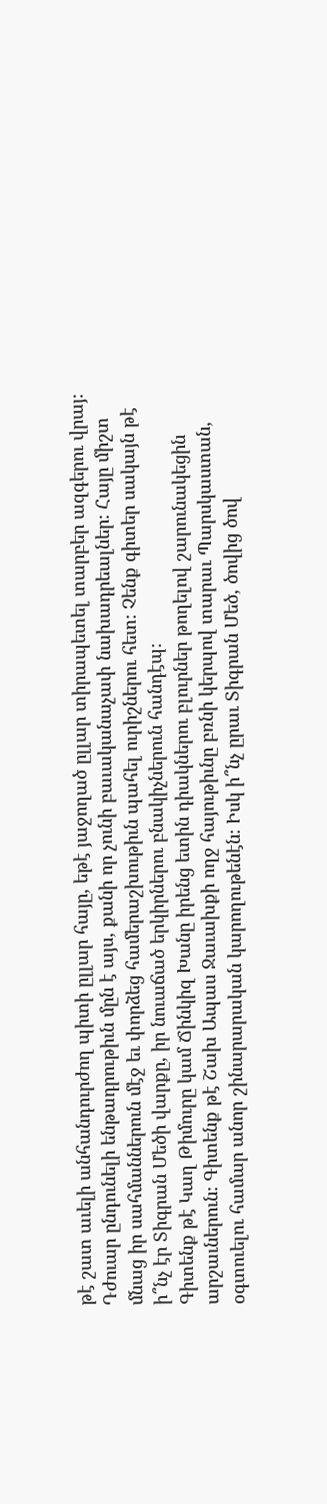թէ շատ աւելի անհանդուրժող պիտի ըլլար հայը, եթէ յաջողած ըլլար տիրապետել տարբեր ազգերու վրայ։
Դժուար ընդունելի ենթադրութիւն մըն է այս, քանի որ չունի բաւականաչափ նախադրեալներ։ Հայը միշտ մնաց իր սահմաններուն մէջ եւ փորձեց համերաշխութիւն պահել ուրիշներու հետ։ Չենք գիտեր սակայն թէ ի՞նչ էր Տիգրան Մեծի վարքը, իր նուաճած երկիրներու բնակիչներուն հանդէպ։
Գիտենք թէ Կաղ Թիմուրը կամ Ճինկիզ Խանը իրենց ետին դիակներու բլուրներ թողելով շարունակեցին արշաւներուն։ Գիտենք թէ Շախ Ապաս Ջաւախքի ողջ հայութիւնը բռնի կերպով տարաւ Պարսկաստան, օգտուելու համար անոր շինարարական կարողութենէն։ Իսկ ի՞նչ ըրաւ Տիգրան Մեծ, ծովից ծով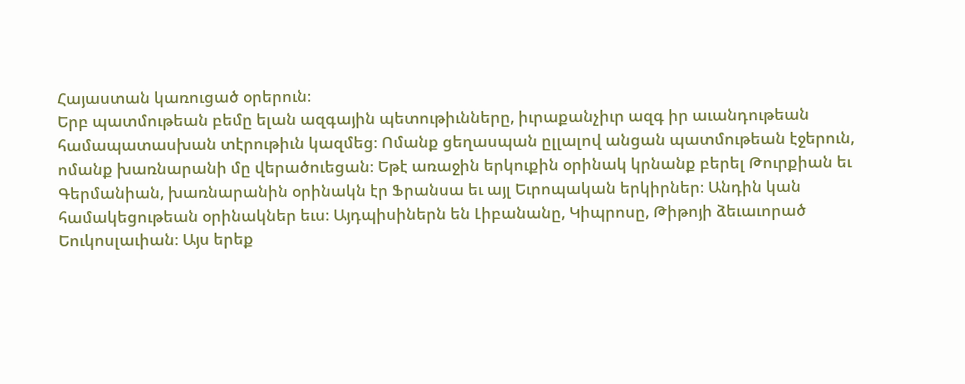Հայաստան կառուցած օրերուն։
Երբ պատմութեան բեմը ելան ազգային պետութիւնները, իւրաքանչիւր ազգ իր աւանդութեան համապատասխան տէրութիւն կազմեց։ Ոմանք ցեղասպան ըլլալով անցան պատմութեան էջերուն, ոմանք խառնարանի մը վերածուեցան։ Եթէ առաջին երկուքին օրինակ կրնանք բերել Թուրքիան եւ Գերմանիան, խառնարանին օրինակն էր Ֆրանսա եւ այլ Եւրոպական երկիրներ։ Անդին կան համակեցութեան օրինակներ եւս։ Այդպիսիներն են Լիբանանը, Կիպրոսը, Թիթոյի ձեւաւորած Եուկոսլաւիան։ Այս երեք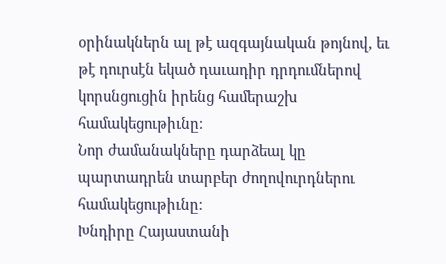օրինակներն ալ թէ ազգայնական թոյնով, եւ թէ դուրսէն եկած դաւադիր դրդումներով կորսնցուցին իրենց համերաշխ համակեցութիւնը։
Նոր ժամանակները դարձեալ կը պարտադրեն տարբեր ժողովուրդներու համակեցութիւնը։
Խնդիրը Հայաստանի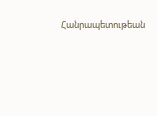Հանրապետութեան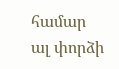համար ալ փորձի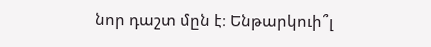նոր դաշտ մըն է։ Ենթարկուի՞լ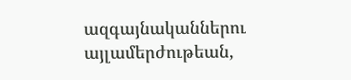ազգայնականներու այլամերժութեան,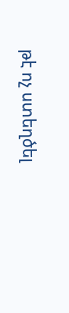թէ ոչ ստեղծել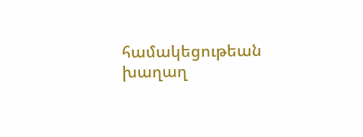համակեցութեան խաղաղ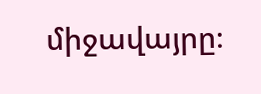միջավայրը։